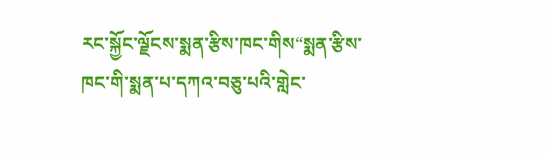རང་སྐྱོང་ལྗོངས་སྨན་རྩིས་ཁང་གིས“སྨན་རྩིས་ཁང་གི་སྨན་པ་དཀའ་བཅུ་པའི་གླེང་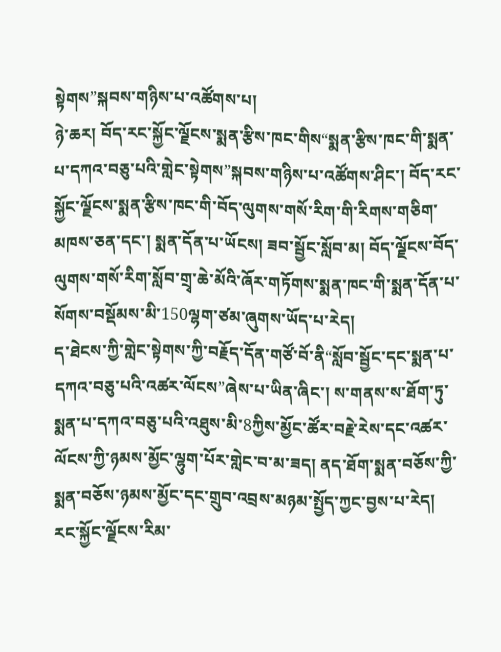སྟེགས”སྐབས་གཉིས་པ་འཚོགས་པ།
ཉེ་ཆར། བོད་རང་སྐྱོང་ལྗོངས་སྨན་རྩིས་ཁང་གིས“སྨན་རྩིས་ཁང་གི་སྨན་པ་དཀའ་བཅུ་པའི་གླེང་སྟེགས”སྐབས་གཉིས་པ་འཚོགས་ཤིང་། བོད་རང་སྐྱོང་ལྗོངས་སྨན་རྩིས་ཁང་གི་བོད་ལུགས་གསོ་རིག་གི་རིགས་གཅིག་མཁས་ཅན་དང་། སྨན་དོན་པ་ཡོངས། ཟབ་སྦྱོང་སློབ་མ། བོད་ལྗོངས་བོད་ལུགས་གསོ་རིག་སློབ་གྲྭ་ཆེ་མོའི་ཞོར་གཏོགས་སྨན་ཁང་གི་སྨན་དོན་པ་སོགས་བསྡོམས་མི་150ལྷག་ཙམ་ཞུགས་ཡོད་པ་རེད།
ད་ཐེངས་ཀྱི་གླེང་སྟེགས་ཀྱི་བརྗོད་དོན་གཙོ་བོ་ནི“སློབ་སྦྱོང་དང་སྨན་པ་དཀའ་བཅུ་པའི་འཚར་ལོངས”ཞེས་པ་ཡིན་ཞིང་། ས་གནས་ས་ཐོག་ཏུ་སྨན་པ་དཀའ་བཅུ་པའི་འཐུས་མི་8ཀྱིས་མྱོང་ཚོར་བརྗེ་རེས་དང་འཚར་ལོངས་ཀྱི་ཉམས་མྱོང་ལྷུག་པོར་གླེང་བ་མ་ཟད། ནད་ཐོག་སྨན་བཅོས་ཀྱི་སྨན་བཅོས་ཉམས་མྱོང་དང་གྲུབ་འབྲས་མཉམ་སྤྱོད་ཀྱང་བྱས་པ་རེད། རང་སྐྱོང་ལྗོངས་རིམ་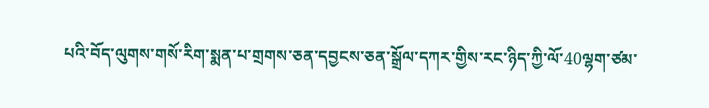པའི་བོད་ལུགས་གསོ་རིག་སྨན་པ་གྲགས་ཅན་དབྱངས་ཅན་སྒྲོལ་དཀར་གྱིས་རང་ཉིད་ཀྱི་ལོ་40ལྷག་ཙམ་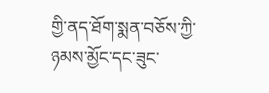གྱི་ནད་ཐོག་སྨན་བཅོས་ཀྱི་ཉམས་མྱོང་དང་ཟུང་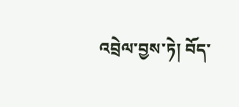འབྲེལ་བྱས་ཏེ། བོད་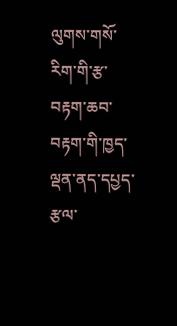ལུགས་གསོ་རིག་གི་རྩ་བརྟག་ཆབ་བརྟག་གི་ཁྱད་ལྡན་ནད་དཔྱད་རྩལ་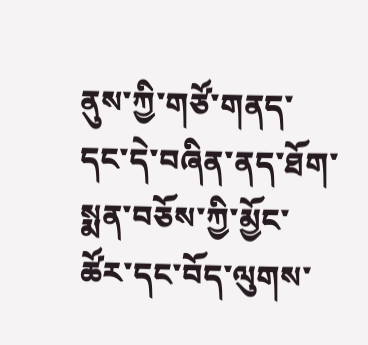ནུས་ཀྱི་གཙོ་གནད་དང་དེ་བཞིན་ནད་ཐོག་སྨན་བཅོས་ཀྱི་མྱོང་ཚོར་དང་བོད་ལུགས་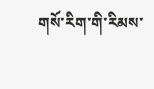གསོ་རིག་གི་རིམས་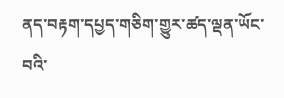ནད་བརྟག་དཔྱད་གཅིག་གྱུར་ཚད་ལྡན་ཡོང་བའི་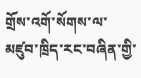གྲོས་འགོ་སོགས་ལ་མཛུབ་ཁྲིད་རང་བཞིན་གྱི་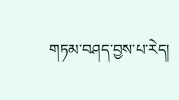གཏམ་བཤད་བྱས་པ་རེད།